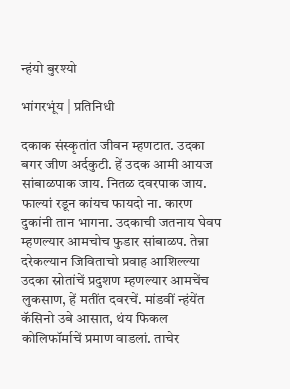न्हंयो बुरश्यो

भांगरभूंय | प्रतिनिधी

दकाक संस्कृतांत जीवन म्हणटात. उदका बगर जीण अर्दकुटी. हें उदक आमी आयज सांबाळपाक जाय. नितळ दवरपाक जाय. फाल्यां रडून कांयच फायदो ना. कारण दुकांनी तान भागना. उदकाची जतनाय घेवप म्हणल्यार आमचोच फुडार सांबाळप. तेन्ना दरेकल्यान जिविताचो प्रवाह आशिल्ल्या उदका स्रोतांचें प्रदुशण म्हणल्यार आमचेंच लुकसाण, हें मतींत दवरचें. मांडवीं न्हंयेंत कॅसिनो उबे आसात, थंय फिकल कोलिफॉर्माचें प्रमाण वाडलां. ताचेर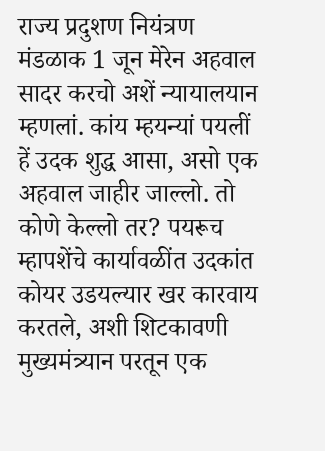राज्य प्रदुशण नियंत्रण मंडळाक 1 जून मेरेन अहवाल सादर करचो अशें न्यायालयान म्हणलां. कांय म्हयन्यां पयलीं हें उदक शुद्ध आसा, असो एक अहवाल जाहीर जाल्लो. तो कोणे केल्लो तर? पयरूच म्हापशेंचे कार्यावळींत उदकांत कोयर उडयल्यार खर कारवाय करतले, अशी शिटकावणी मुख्यमंत्र्यान परतून एक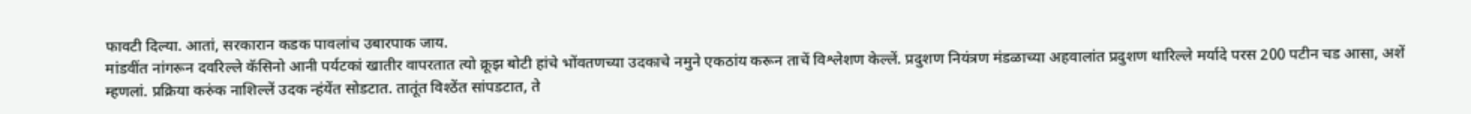फावटी दिल्या. आतां, सरकारान कडक पावलांच उबारपाक जाय.
मांडवींत नांगरून दवरिल्ले कॅसिनो आनी पर्यटकां खातीर वापरतात त्यो क्रूझ बोटी हांचे भोंवतणच्या उदकाचे नमुने एकठांय करून ताचें विश्लेशण केल्लें. प्रदुशण नियंत्रण मंडळाच्या अहवालांत प्रदुशण थारिल्ले मर्यादे परस 200 पटीन चड आसा, अशें म्हणलां. प्रक्रिया करुंक नाशिल्लें उदक न्हंयेंत सोडटात. तातूंत विश्ठेंत सांपडटात, ते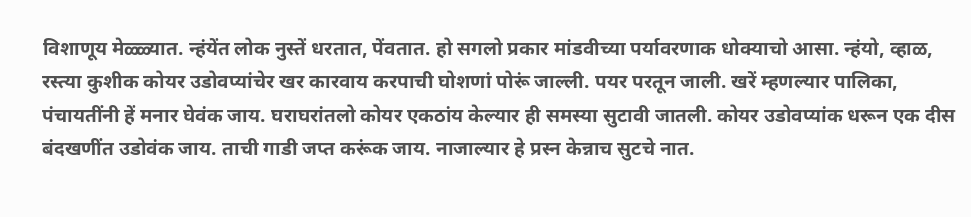विशाणूय मेळ्ळ्यात. न्हंयेंत लोक नुस्तें धरतात, पेंवतात. हो सगलो प्रकार मांडवीच्या पर्यावरणाक धोक्याचो आसा. न्हंयो, व्हाळ, रस्त्या कुशीक कोयर उडोवप्यांचेर खर कारवाय करपाची घोशणां पोरूं जाल्ली. पयर परतून जाली. खरें म्हणल्यार पालिका, पंचायतींनी हें मनार घेवंक जाय. घराघरांतलो कोयर एकठांय केल्यार ही समस्या सुटावी जातली. कोयर उडोवप्यांक धरून एक दीस बंदखणींत उडोवंक जाय. ताची गाडी जप्त करूंक जाय. नाजाल्यार हे प्रस्न केन्नाच सुटचे नात.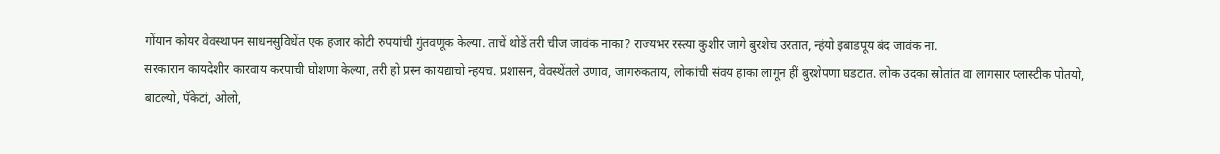गोंयान कोयर वेवस्थापन साधनसुविधेंत एक हजार कोटी रुपयांची गुंतवणूक केल्या. ताचें थोडें तरी चीज जावंक नाका? राज्यभर रस्त्या कुशीर जागे बुरशेच उरतात, न्हंयो इबाडपूय बंद जावंक ना.
सरकारान कायदेशीर कारवाय करपाची घोशणा केल्या, तरी हो प्रस्न कायद्याचो न्हयच. प्रशासन, वेवस्थेंतले उणाव, जागरुकताय, लोकांची संवय हाका लागून हीं बुरशेपणा घडटात. लोक उदका स्रोतांत वा लागसार प्लास्टीक पोतयो, बाटल्यो, पॅकेटां, ओलो,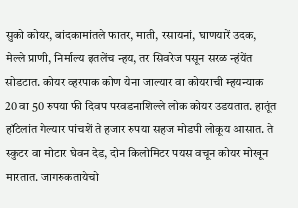सुको कोयर, बांदकामांतले फातर, माती, रसायनां, घाणयारें उदक, मेल्ले प्राणी, निर्माल्य इतलेंच न्हय, तर सिवरेज पसून सरळ न्हंयेंत सोडटात. कोयर व्हरपाक कोण येना जाल्यार वा कोयराची म्हयन्याक 20 वा 50 रुपया फी दिवप परवडनाशिल्ले लोक कोयर उडयतात. हातूंत हॉटेलांत गेल्यार पांचशें ते हजार रुपया सहज मोडपी लोकूय आसात. ते स्कुटर वा मोटार घेवन देड, दोन किलोमिटर पयस वचून कोयर मोखून मारतात. जागरुकतायेचो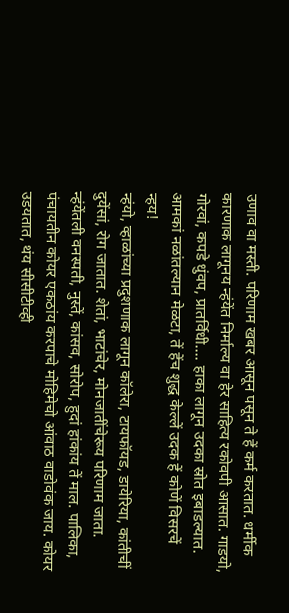उणाव वा मस्ती. परिणाम खबर आसून पसून ते हें कर्म करतात. धर्मीक कारणाक लागूनय न्हंयेंत निर्माल्य वा हेर साहित्य रकोवपी आसात. गाडयो, गोरवां, कपडे धुंवप, प्रातर्विधी…. हाका लागून उदका स्रोत इबाडल्यात. आमकां नळांतल्यान मेळटा, तें हेंच शुद्ध केल्लें उदक हें कोणें विसरचें न्हय!
न्हंयो, व्हाळांच्या प्रदुशणाक लागून कॉलेरा, टायफॉयड, डायेरिया, कांतीचीं दुयेंसां, रोग जातात. शेतां, भाटांचेर, मोनजातींचेरूय परिणाम जाता. न्हंयेंतली वनस्पती, नुस्तें, कांसव, सोरोप, हुदां हांकांय तें माल. पालिका, पंचायतीन कोयर एकठांय करपाचे मोहिमेचो आंवाठ वाडोवंक जाय. कोयर उडयतात, थंय सीसीटीव्ही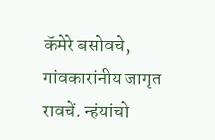कॅमेरे बसोवचे, गांवकारांनीय जागृत रावचें. न्हंयांचो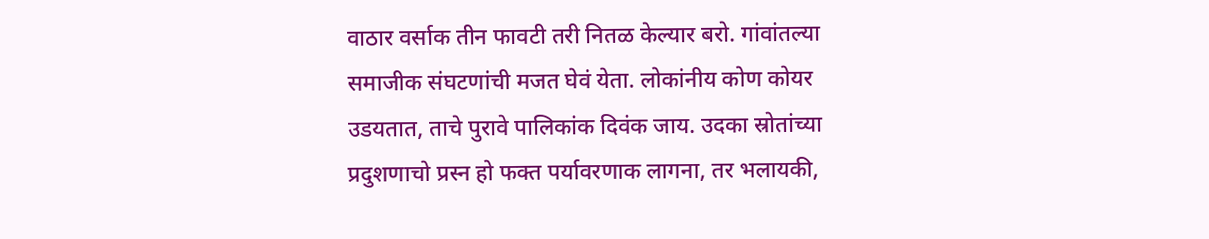वाठार वर्साक तीन फावटी तरी नितळ केल्यार बरो. गांवांतल्या समाजीक संघटणांची मजत घेवं येता. लोकांनीय कोण कोयर उडयतात, ताचे पुरावे पालिकांक दिवंक जाय. उदका स्रोतांच्या प्रदुशणाचो प्रस्न हो फक्त पर्यावरणाक लागना, तर भलायकी,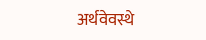अर्थवेवस्थे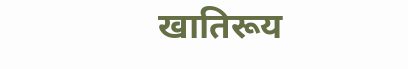खातिरूय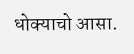धोक्याचो आसा.